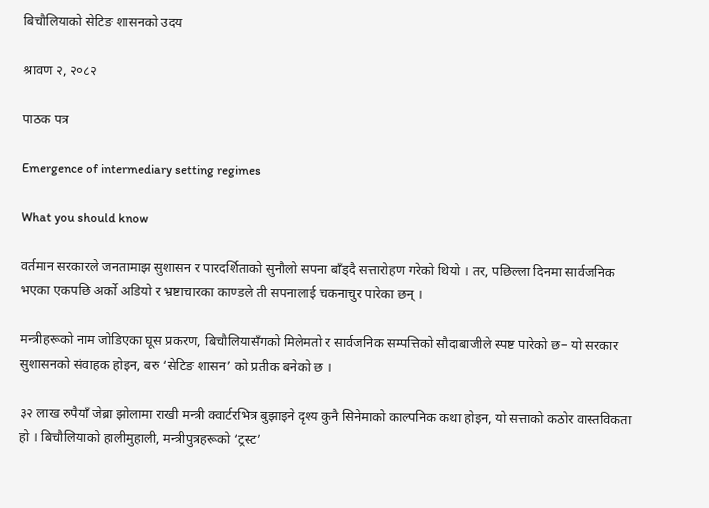बिचौलियाको सेटिङ शासनको उदय

श्रावण २, २०८२

पाठक पत्र

Emergence of intermediary setting regimes

What you should know

वर्तमान सरकारले जनतामाझ सुशासन र पारदर्शिताको सुनौलो सपना बाँड्दै सत्तारोहण गरेको थियो । तर, पछिल्ला दिनमा सार्वजनिक भएका एकपछि अर्को अडियो र भ्रष्टाचारका काण्डले ती सपनालाई चकनाचुर पारेका छन् ।

मन्त्रीहरूको नाम जोडिएका घूस प्रकरण, बिचौलियासँगको मिलेमतो र सार्वजनिक सम्पत्तिको सौदाबाजीले स्पष्ट पारेको छ– यो सरकार सुशासनको संवाहक होइन, बरु ‘सेटिङ शासन’ को प्रतीक बनेको छ ।

३२ लाख रुपैयाँ जेब्रा झोलामा राखी मन्त्री क्वार्टरभित्र बुझाइने दृश्य कुनै सिनेमाको काल्पनिक कथा होइन, यो सत्ताको कठोर वास्तविकता हो । बिचौलियाको हालीमुहाली, मन्त्रीपुत्रहरूको ‘ट्रस्ट’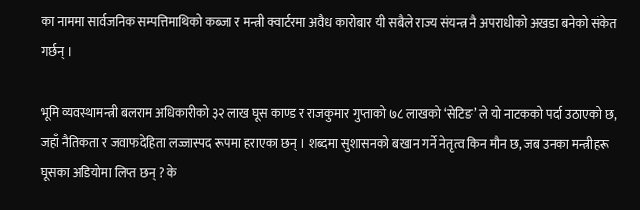का नाममा सार्वजनिक सम्पत्तिमाथिको कब्जा र मन्त्री क्वार्टरमा अवैध कारोबार यी सबैले राज्य संयन्त्र नै अपराधीको अखडा बनेको संकेत गर्छन् ।

भूमि व्यवस्थामन्त्री बलराम अधिकारीको ३२ लाख घूस काण्ड र राजकुमार गुप्ताको ७८ लाखको ‘सेटिङ’ ले यो नाटकको पर्दा उठाएको छ, जहाँ नैतिकता र जवाफदेहिता लज्जास्पद रूपमा हराएका छन् । शब्दमा सुशासनको बखान गर्ने नेतृत्व किन मौन छ, जब उनका मन्त्रीहरू घूसका अडियोमा लिप्त छन् ? के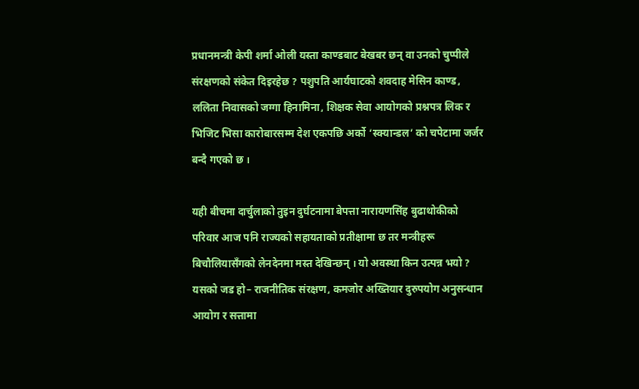प्रधानमन्त्री केपी शर्मा ओली यस्ता काण्डबाट बेखबर छन् वा उनको चुप्पीले संरक्षणको संकेत दिइरहेछ ? पशुपति आर्यघाटको शवदाह मेसिन काण्ड, ललिता निवासको जग्गा हिनामिना, शिक्षक सेवा आयोगको प्रश्नपत्र लिक र भिजिट भिसा कारोबारसम्म देश एकपछि अर्को ‘स्क्यान्डल’ को चपेटामा जर्जर बन्दै गएको छ ।

यही बीचमा दार्चुलाको तुइन दुर्घटनामा बेपत्ता नारायणसिंह बुढाथोकीको परिवार आज पनि राज्यको सहायताको प्रतीक्षामा छ तर मन्त्रीहरू बिचौलियासँगको लेनदेनमा मस्त देखिन्छन् । यो अवस्था किन उत्पन्न भयो ? यसको जड हो– राजनीतिक संरक्षण, कमजोर अख्तियार दुरुपयोग अनुसन्धान आयोग र सत्तामा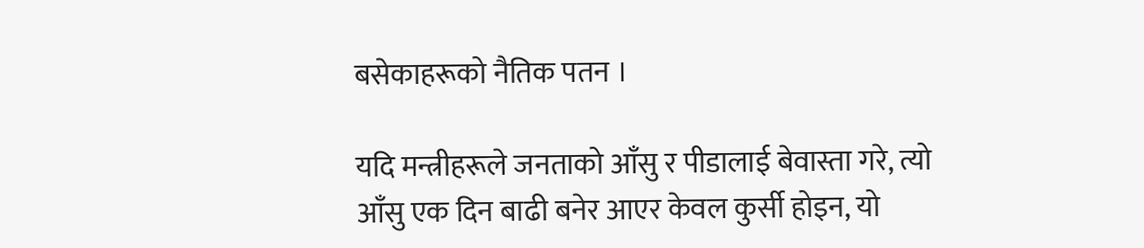बसेकाहरूको नैतिक पतन ।

यदि मन्त्रीहरूले जनताको आँसु र पीडालाई बेवास्ता गरे, त्यो आँसु एक दिन बाढी बनेर आएर केवल कुर्सी होइन, यो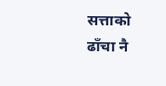सत्ताको ढाँचा नै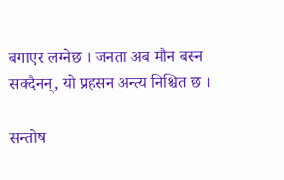बगाएर लग्नेछ । जनता अब मौन बस्न सक्दैनन्, यो प्रहसन अन्त्य निश्चित छ ।

सन्तोष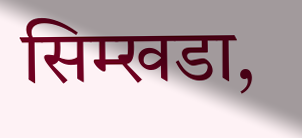सिम्खडा,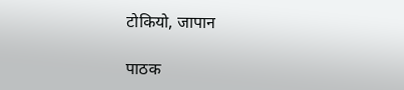टोकियो, जापान

पाठक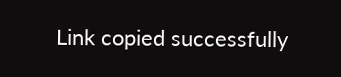Link copied successfully